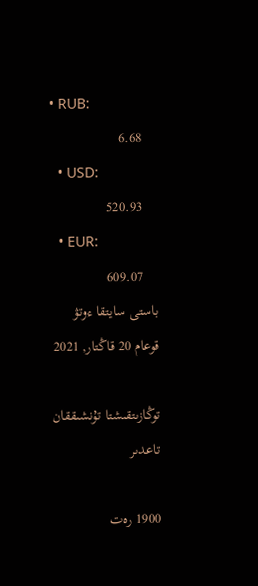• RUB:
    6.68
  • USD:
    520.93
  • EUR:
    609.07
باستى سايتقا ءوتۋ
قوعام 20 قاڭتار, 2021

توڭازىتقىشتا تۇنشىققان تاعدىر

1900 رەت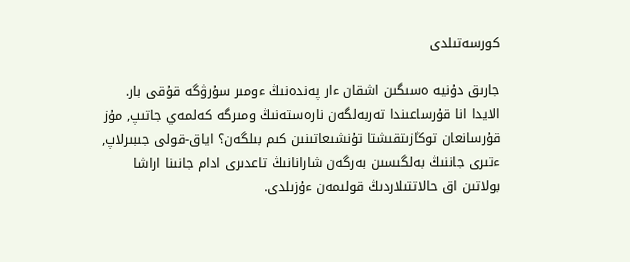كورسەتىلدى

جارىق دۇنيە ەسىگىن اشقان ءار پەندەنىڭ ءومىر سۇرۋگە قۇقى بار. الايدا انا قۇرساعىندا تەربەلگەن نارەستەنىڭ ومىرگە كەلمەي جاتىپ, مۇز قۇرسانعان توڭازىتقىشتا تۇنشىعاتىنىن كىم بىلگەن؟ اياق-قولى جىبىرلاپ, ءتىرى جاننىڭ بەلگىسىن بەرگەن شارانانىڭ تاعدىرى ادام جانىنا اراشا بولاتىن اق حالاتتىلاردىڭ قولىمەن ءۇزىلدى.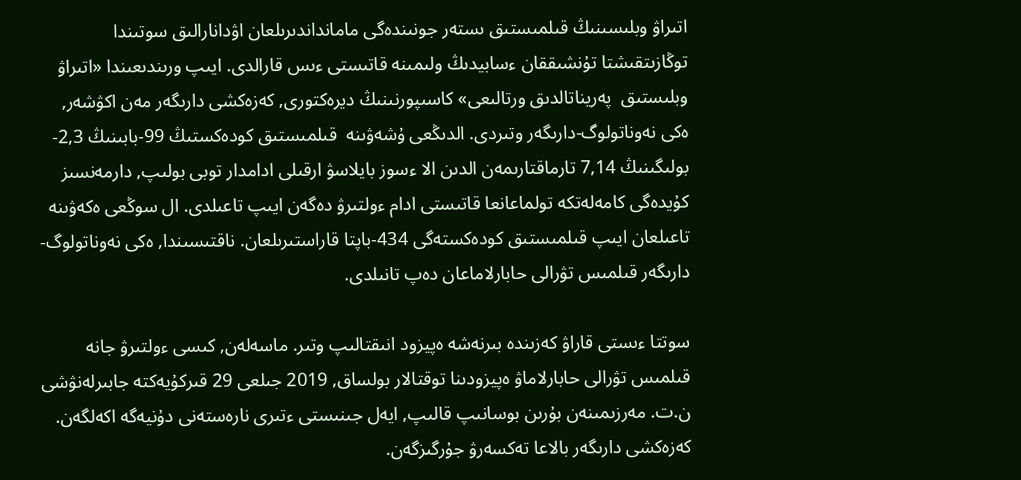اتىراۋ وبلىسىنىڭ قىلمىستىق ىستەر جونىندەگى مامانداندىرىلعان اۋدانارالىق سوتىندا توڭازىتقىشتا تۇنشىققان ءسابيدىڭ ولىمىنە قاتىستى ءىس قارالدى. ايىپ ورىندىعىندا «اتىراۋ وبلىستىق  پەريناتالدىق ورتالىعى» كاسىپورنىنىڭ ديرەكتورى, كەزەكشى دارىگەر مەن اكۋشەر, ەكى نەوناتولوگ-دارىگەر وتىردى. الدىڭعى ۇشەۋىنە  قىلمىستىق كودەكستىڭ 99-بابىنىڭ 2,3-بولىگىنىڭ 7,14 تارماقتارىمەن الدىن الا ءسوز بايلاسۋ ارقىلى ادامدار توبى بولىپ, دارمەنسىز كۇيدەگى كامەلەتكە تولماعانعا قاتىستى ادام ءولتىرۋ دەگەن ايىپ تاعىلدى. ال سوڭعى ەكەۋىنە تاعىلعان ايىپ قىلمىستىق كودەكستەگى 434-باپتا قاراستىرىلعان. ناقتىسىندا, ەكى نەوناتولوگ-دارىگەر قىلمىس تۋرالى حابارلاماعان دەپ تانىلدى.

سوتتا ءىستى قاراۋ كەزىندە بىرنەشە ەپيزود انىقتالىپ وتىر. ماسەلەن, كىسى ءولتىرۋ جانە قىلمىس تۋرالى حابارلاماۋ ەپيزودىنا توقتالار بولساق, 2019 جىلعى 29 قىركۇيەكتە جابىرلەنۋشى ن.ت. مەرزىمىنەن بۇرىن بوسانىپ قالىپ, ايەل جىنىستى ءتىرى نارەستەنى دۇنيەگە اكەلگەن. كەزەكشى دارىگەر بالاعا تەكسەرۋ جۇرگىزگەن.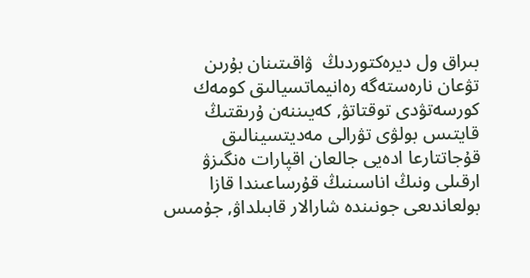بىراق ول ديرەكتوردىڭ  ۋاقىتىنان بۇرىن تۋعان نارەستەگە رەانيماتسيالىق كومەك كورسەتۋدى توقتاتۋ, كەيىننەن ۇرىقتىڭ قايتىس بولۋى تۋرالى مەديتسينالىق قۇجاتتارعا ادەيى جالعان اقپارات ەنگىزۋ ارقىلى ونىڭ اناسىنىڭ قۇرساعىندا قازا بولعاندىعى جونىندە شارالار قابىلداۋ, جۇمىس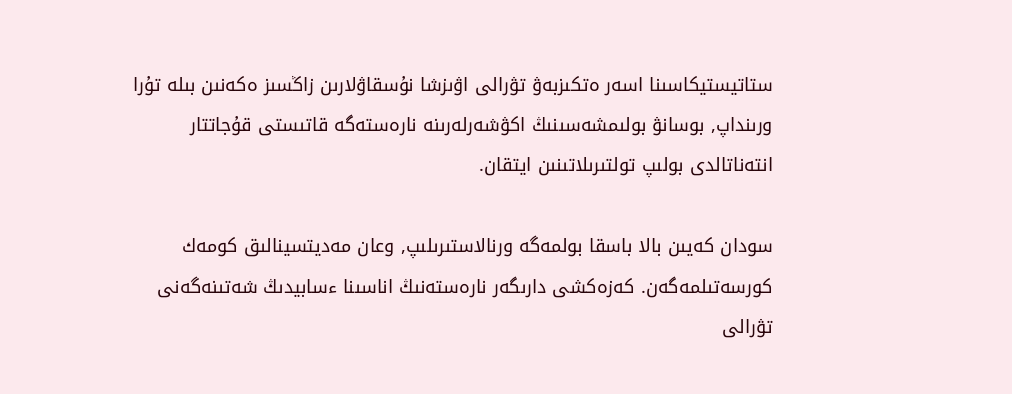ستاتيستيكاسىنا اسەر ەتكىزبەۋ تۋرالى اۋىزشا نۇسقاۋلارىن زاڭسىز ەكەنىن بىلە تۇرا ورىنداپ, بوسانۋ بولىمشەسىنىڭ اكۋشەرلەرىنە نارەستەگە قاتىستى قۇجاتتار انتەناتالدى بولىپ تولتىرىلاتىنىن ايتقان.

سودان كەيىن بالا باسقا بولمەگە ورنالاستىرىلىپ, وعان مەديتسينالىق كومەك كورسەتىلمەگەن. كەزەكشى دارىگەر نارەستەنىڭ اناسىنا ءسابيدىڭ شەتىنەگەنى تۋرالى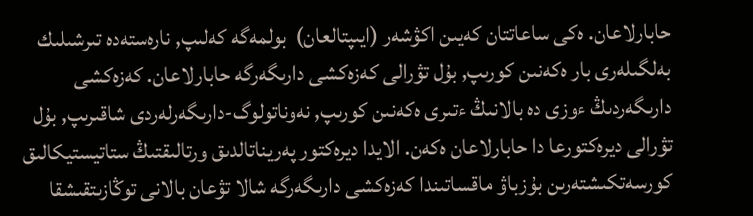حابارلاعان. ەكى ساعاتتان كەيىن اكۋشەر (ايىپتالعان)  بولمەگە كەلىپ, نارەستەدە تىرشىلىك بەلگىلەرى بار ەكەنىن كورىپ, بۇل تۋرالى كەزەكشى دارىگەرگە حابارلاعان. كەزەكشى دارىگەردىڭ ءوزى دە بالانىڭ ءتىرى ەكەنىن كورىپ, نەوناتولوگ-دارىگەرلەردى شاقىرىپ, بۇل تۋرالى ديرەكتورعا دا حابارلاعان ەكەن. الايدا ديرەكتور پەريناتالدىق ورتالىقتىڭ ستاتيستيكالىق كورسەتكىشتەرىن بۇزباۋ ماقساتىندا كەزەكشى دارىگەرگە شالا تۋعان بالانى توڭازىتقىشقا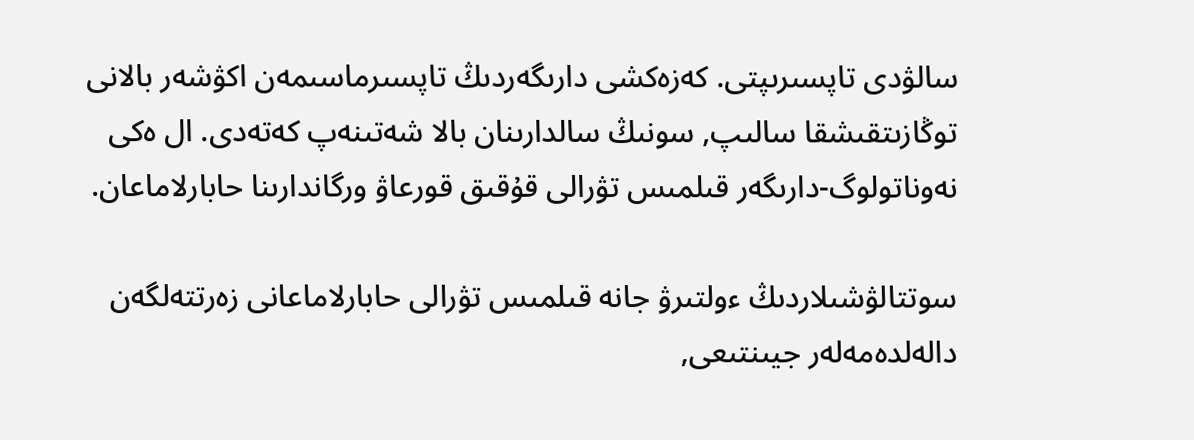سالۋدى تاپسىرىپتى. كەزەكشى دارىگەردىڭ تاپسىرماسىمەن اكۋشەر بالانى توڭازىتقىشقا سالىپ, سونىڭ سالدارىنان بالا شەتىنەپ كەتەدى. ال ەكى نەوناتولوگ-دارىگەر قىلمىس تۋرالى قۇقىق قورعاۋ ورگاندارىنا حابارلاماعان.

سوتتالۋشىلاردىڭ ءولتىرۋ جانە قىلمىس تۋرالى حابارلاماعانى زەرتتەلگەن دالەلدەمەلەر جيىنتىعى,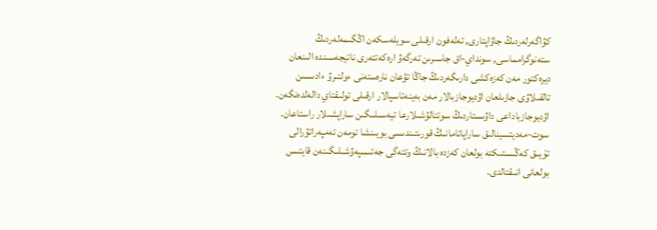كۋاگەرلەردىڭ جاۋاپتارى, تەلەفون ارقىلى سويلەسكەن اڭگىمەلەردىڭ ستەنوگرامماسى, سونداي-اق جاسىرىن تەرگەۋ ارەكەتتەرى ناتيجەسىندە الىنعان ديرەكتور مەن كەزەكشى دارىگەردىڭ جاڭا تۋعان نارەستەنى ءولتىرۋ ءادىسىن تالقىلاۋى جازىلعان اۋديوجازبالار مەن بەينەتاسپالار ارقىلى تولىقتاي دالەلدەنگەن. اۋديوجازباداعى داۋىستاردىڭ سوتتالۋشىلارعا تيەسىلىگىن ساراپشىلار راستاعان. سوت-مەديتسينالىق ساراپاتامانىڭ قورىتىندىسى بويىنشا تومەن تەمپەراتۋرالى تۇيىق كەڭىستىكتە بولعان كەزدە بالانىڭ وتتەگى جەتىسپەۋشىلىگىنەن قايتىس بولعانى انىقتالدى.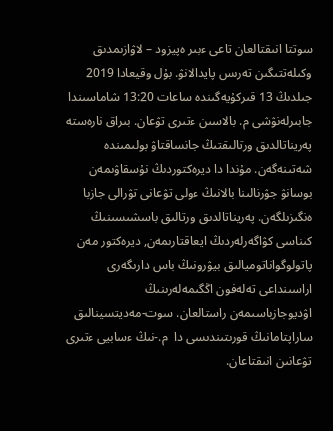سوتتا انىقتالعان تاعى ءبىر ەپيزود – لاۋازىمدىق وكىلەتتىگىن تەرىس پايدالانۋ. بۇل وقيعادا 2019 جىلدىڭ 13 قىركۇيەگىندە ساعات 13:20 شاماسىندا جابىرلەنۋشى م. بالاسىن ءتىرى تۋعان. بىراق نارەستە پەريناتالدىق ورتالىقتىڭ جانساقتاۋ بولىمىندە شەتىنەگەن. مۇندا دا ديرەكتوردىڭ نۇسقاۋىمەن بوسانۋ جۋرنالىنا بالانىڭ ءولى تۋعانى تۋرالى جازبا ەنگىزىلگەن. پەريناتالدىق ورتالىق باسشىسىنىڭ كىناسى كۋاگەرلەردىڭ ايعاقتارىمەن, ديرەكتور مەن پاتولوگواناتوميالىق بيۋرونىڭ باس دارىگەرى اراسىنداعى تەلەفون اڭگىمەلەرىنىڭ اۋديوجازباسىمەن راستالعان. سوت-مەديتسينالىق ساراپتامانىڭ قورىتىندىسى دا  م.-نىڭ ءسابيى ءتىرى تۋعانىن انىقتاعان.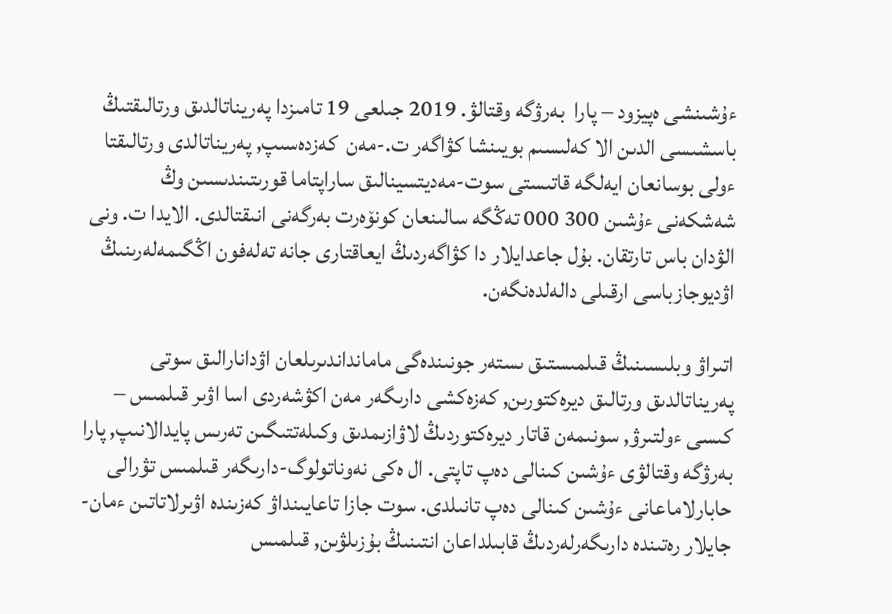ءۇشىنشى ەپيزود – پارا  بەرۋگە وقتالۋ. 2019 جىلعى 19 تامىزدا پەريناتالدىق ورتالىقتىڭ باسشىسى الدىن الا كەلىسىم بويىنشا كۋاگەر ت.-مەن  كەزدەسىپ, پەريناتالدى ورتالىقتا ءولى بوسانعان ايەلگە قاتىستى سوت-مەديتسينالىق ساراپتاما قورىتىندىسىن وڭ شەشكەنى ءۇشىن 300 000 تەڭگە سالىنعان كونۆەرت بەرگەنى انىقتالدى. الايدا ت. ونى الۋدان باس تارتقان. بۇل جاعدايلار دا كۋاگەردىڭ ايعاقتارى جانە تەلەفون اڭگىمەلەرىنىڭ اۋديوجازباسى ارقىلى دالەلدەنگەن.

اتىراۋ وبلىسىنىڭ قىلمىستىق ىستەر جونىندەگى مامانداندىرىلعان اۋدانارالىق سوتى پەريناتالدىق ورتالىق ديرەكتورىن, كەزەكشى دارىگەر مەن اكۋشەردى اسا اۋىر قىلمىس – كىسى ءولتىرۋ, سونىمەن قاتار ديرەكتوردىڭ لاۋازىمدىق وكىلەتتىگىن تەرىس پايدالانىپ, پارا بەرۋگە وقتالۋى ءۇشىن كىنالى دەپ تاپتى. ال ەكى نەوناتولوگ-دارىگەر قىلمىس تۋرالى حابارلاماعانى ءۇشىن كىنالى دەپ تانىلدى. سوت جازا تاعايىنداۋ كەزىندە اۋىرلاتاتىن ءمان-جايلار رەتىندە دارىگەرلەردىڭ قابىلداعان انتىنىڭ بۇزىلۋىن, قىلمىس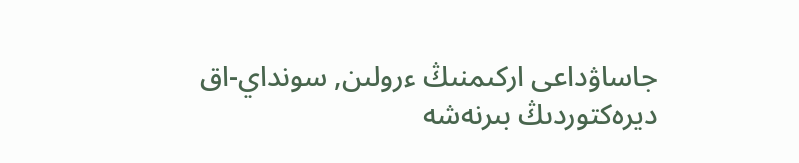جاساۋداعى اركىمنىڭ ءرولىن, سونداي-اق ديرەكتوردىڭ بىرنەشە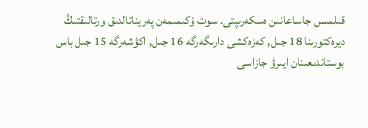قىلمىس جاساعانىن ەسكەرىپتى. سوت ۇكىمىمەن پەريناتالدىق ورتالىقتىڭ ديرەكتورىنا 18 جىل, كەزەكشى دارىگەرگە 16 جىل, اكۋشەرگە 15 جىل باس بوستاندىعىنان ايىرۋ جازاسى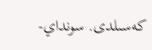كەسىلدى. سونداي-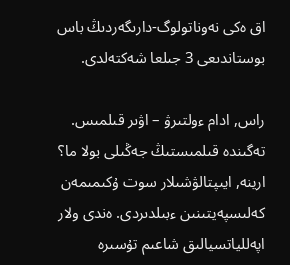اق ەكى نەوناتولوگ-دارىگەردىڭ باس بوستاندىعى 3 جىلعا شەكتەلدى.

راس, ادام ءولتىرۋ – اۋىر قىلمىس. تەگىندە قىلمىستىڭ جەڭىلى بولا ما؟ ارينە, ايىپتالۋشىلار سوت ۇكىمىمەن كەلىسپەيتىنىن ءبىلدىردى. ەندى ولار اپەللياتسيالىق شاعىم تۇسىرە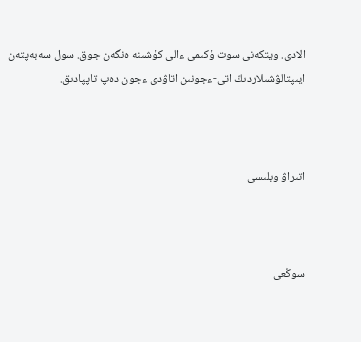الادى. ويتكەنى سوت ۇكىمى ءالى كۇشىنە ەنگەن جوق. سول سەبەپتەن ايىپتالۋشىلاردىڭ اتى-ءجونىن اتاۋدى ءجون دەپ تاپپادىق.



اتىراۋ وبلىسى



سوڭعى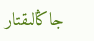جاڭالىقتار